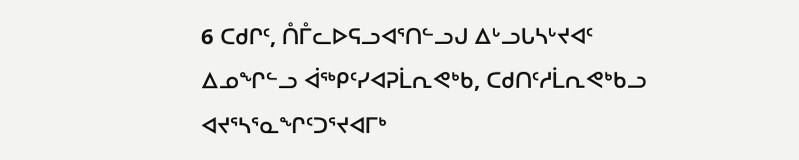6 ᑕᑯᒋᑦ, ᑍᒤᓚᐅᕋᓗᐊᕐᑎᓪᓗᒍ ᐃᒡᓗᒐᓴᒡᔪᐊᑦ ᐃᓄᖏᓪᓗ ᐋᖅᑭᑦᓯᐊᕈᒫᕆᕙᒃᑲ, ᑕᑯᑎᑦᓱᒫᕆᕙᒃᑲᓗ ᐊᔪᕐᓴᕐᓇᖏᑦᑐᕐᔪᐊᒥᒃ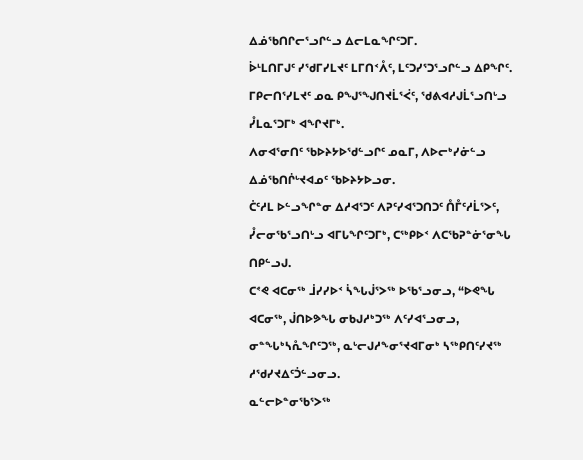ᐃᓅᖃᑎᒋᓕᕐᓗᒋᓪᓗ ᐃᓕᒪᓇᖏᑦᑐᒥ.
ᐆᒻᒪᑎᒥᒍᑦ ᓯᖁᒥᓯᒪᔪᑦ ᒪᒥᑎᑉᐰᑦ, ᒪᑦᑐᓯᕐᑐᕐᓗᒋᓪᓗ ᐃᑭᖏᑦ.
ᒥᑭᓕᑎᕐᓯᒪᔪᑦ ᓄᓇ ᑭᖑᕐᖑᑎᔪᒫᕐᐹᑦ, ᖁᕕᐊᓱᒍᒫᕐᓗᑎᒡᓗ ᓮᒪᓇᕐᑐᒥᒃ ᐊᖏᔪᒥᒃ.
ᐱᓂᐊᕐᓂᑎᑦ ᖃᐅᔨᔭᐅᖁᓪᓗᒋᑦ ᓄᓇᒥ, ᐱᐅᓕᒃᓯᓃᓪᓗ ᐃᓅᖃᑎᒌᒡᔪᐊᓄᑦ ᖃᐅᔨᔭᐅᓗᓂ.
ᑖᑦᓱᒪ ᐅᓪᓗᖏᓐᓂ ᐃᓱᐊᕐᑐᑦ ᐱᕈᑦᓯᐊᕐᑐᑎᑐᑦ ᑍᒤᑦᓱᒫᕐᐳᑦ, ᓮᓕᓂᖃᕐᓗᑎᒡᓗ ᐊᒥᒐᖏᑦᑐᒥᒃ, ᑕᖅᑭᐅᑉ ᐱᑕᖃᕈᓐᓃᕐᓂᖓ ᑎᑭᓪᓗᒍ.
ᑕᕝᕙ ᐊᑕᓂᖅ ᒨᓯᓯᐅᑉ ᓵᖓᒎᕐᐳᖅ ᐅᖃᕐᓗᓂᓗ, “ᐅᕙᖓ ᐊᑕᓂᖅ, ᒎᑎᐅᕗᖓ ᓂᑲᒍᓱᒃᑐᖅ ᐱᑦᓯᐊᕐᓗᓂᓗ, ᓂᓐᖓᒃᓴᕅᖏᑦᑐᖅ, ᓇᒡᓕᒍᓱᖕᓂᕐᔪᐊᒥᓂᒃ ᓴᖅᑭᑎᑦᓯᔪᖅ ᓱᖁᓯᔪᐃᑦᑑᓪᓗᓂᓗ.
ᓇᓪᓕᐅᓐᓂᖃᕐᐳᖅ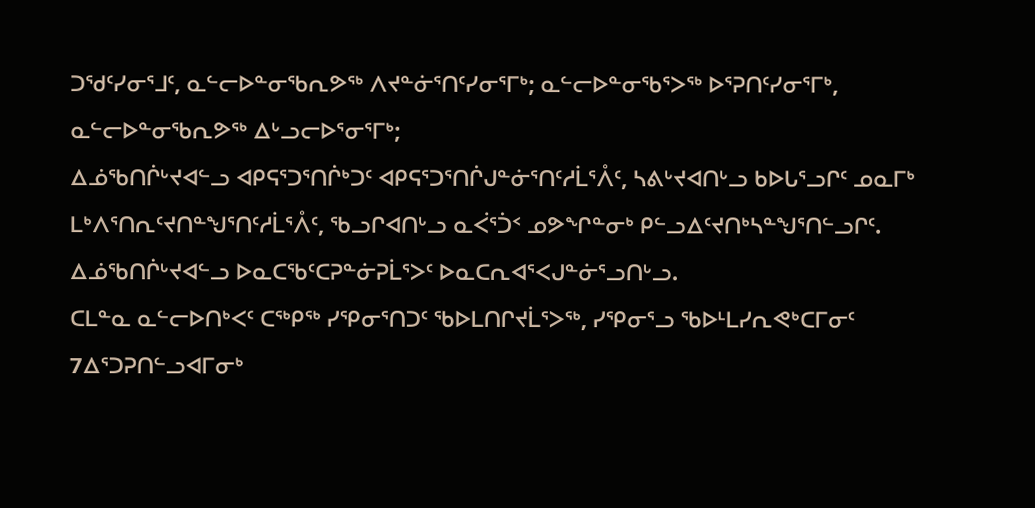ᑐᖁᑦᓯᓂᕐᒧᑦ, ᓇᓪᓕᐅᓐᓂᖃᕆᕗᖅ ᐱᔪᓐᓃᕐᑎᑦᓯᓂᕐᒥᒃ; ᓇᓪᓕᐅᓐᓂᖃᕐᐳᖅ ᐅᕐᕈᑎᑦᓯᓂᕐᒥᒃ, ᓇᓪᓕᐅᓐᓂᖃᕆᕗᖅ ᐃᒡᓗᓕᐅᕐᓂᕐᒥᒃ;
ᐃᓅᖃᑎᒌᒡᔪᐊᓪᓗ ᐊᑭᕋᕐᑐᕐᑎᒌᒃᑐᑦ ᐊᑭᕋᕐᑐᕐᑎᒌᒍᓐᓃᕐᑎᑦᓱᒫᕐᐰᑦ, ᓴᕕᒡᔪᐊᑎᒡᓗ ᑲᐅᒐᕐᓗᒋᑦ ᓄᓇᒥᒃ ᒪᒃᐱᕐᑎᕆᑦᔪᑎᓐᖑᕐᑎᑦᓱᒫᕐᐰᑦ, ᖃᓗᒋᐊᑎᒡᓗ ᓇᐹᕐᑑᑉ ᓄᕗᖏᓐᓂᒃ ᑭᓪᓗᐃᑦᔪᑎᒃᓴᓐᖑᕐᑎᓪᓗᒋᑦ. ᐃᓅᖃᑎᒌᒡᔪᐊᓪᓗ ᐅᓇᑕᖃᑦᑕᕈᓐᓃᕈᒫᕐᐳᑦ ᐅᓇᑕᕆᐊᕐᐸᒍᓐᓃᕐᓗᑎᒡᓗ.
ᑕᒪᓐᓇ ᓇᓪᓕᐅᑎᒃᐸᑦ ᑕᖅᑭᖅ ᓯᕿᓂᕐᑎᑐᑦ ᖃᐅᒪᑎᒋᔪᒫᕐᐳᖅ, ᓯᕿᓂᕐᓗ ᖃᐅᒻᒪᓯᕆᕙᒃᑕᒥᓂᑦ 7ᐃᕐᑐᕈᑎᓪᓗᐊᒥᓂᒃ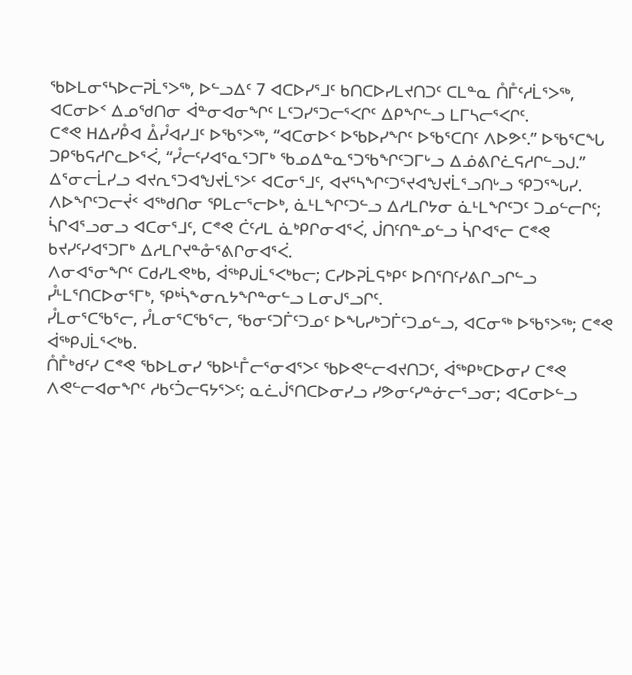ᖃᐅᒪᓂᕐᓴᐅᓕᕈᒫᕐᐳᖅ, ᐅᓪᓗᐃᑦ 7 ᐊᑕᐅᓯᕐᒧᑦ ᑲᑎᑕᐅᓯᒪᔪᑎᑐᑦ ᑕᒪᓐᓇ ᑍᒤᑦᓱᒫᕐᐳᖅ, ᐊᑕᓂᐅᑉ ᐃᓄᖁᑎᓂ ᐋᓐᓂᐊᓂᖏᑦ ᒪᑦᑐᓯᕐᑐᓕᕐᐸᒋᑦ ᐃᑭᖏᓪᓗ ᒪᒥᓴᓕᕐᐸᒋᑦ.
ᑕᕝᕙ ᕼᐃᓯᑬᐊ ᐂᓮᐊᓯᒧᑦ ᐅᖃᕐᐳᖅ, “ᐊᑕᓂᐅᑉ ᐅᖃᐅᓯᖏᑦ ᐅᖃᕐᑕᑎᑦ ᐱᐅᕗᑦ.” ᐅᖃᕐᑕᖓ ᑐᑭᖃᕋᓱᒋᓚᐅᕐᐹ, “ᓮᓕᑦᓯᐊᕐᓇᕐᑐᒥᒃ ᖃᓄᐃᓐᓇᕐᑐᖃᖏᑦᑐᒥᒡᓗ ᐃᓅᕕᒋᓛᕋᓱᒋᓪᓗᒍ.”
ᐃᕐᓂᓕᒫᓯᓗ ᐊᔪᕆᕐᑐᐊᖑᔪᒫᕐᐳᑦ ᐊᑕᓂᕐᒧᑦ, ᐊᔪᕐᓴᖏᑦᑐᕐᔪᐊᖑᔪᒫᕐᓗᑎᒡᓗ ᕿᑐᕐᖓᓯ.
ᐱᐅᖏᑦᑐᓕᔫᑉ ᐊᖅᑯᑎᓂ ᕿᒪᓕᕐᓕᐅᒃ, ᓈᒻᒪᖏᑦᑐᓪᓗ ᐃᓱᒪᒋᔭᓂ ᓈᒻᒪᖏᑦᑐᑦ ᑐᓄᓪᓕᒋᑦ; ᓵᒋᐊᕐᓗᓂᓗ ᐊᑕᓂᕐᒧᑦ, ᑕᕝᕙ ᑖᑦᓱᒪ ᓈᒃᑭᒋᓂᐊᕐᐹ, ᒎᑎᑦᑎᓐᓄᓪᓗ ᓵᒋᐊᕐᓕ ᑕᕝᕙ ᑲᔪᓯᑦᓯᐊᕐᑐᒥᒃ ᐃᓱᒪᒋᔪᓐᓁᕐᕕᒋᓂᐊᕐᐹ.
ᐱᓂᐊᕐᓂᖏᑦ ᑕᑯᓯᒪᕙᒃᑲ, ᐋᖅᑭᒍᒫᕐᐸᒃᑲᓕ; ᑕᓯᐅᕈᒫᕋᒃᑭᑦ ᐅᑎᕐᑎᑦᓯᕕᒋᓗᒋᓪᓗ ᓮᒻᒪᕐᑎᑕᐅᓂᕐᒥᒃ, ᕿᒃᓵᖕᓂᕆᔭᖏᓐᓂᓪᓗ ᒪᓂᒍᕐᓗᒋᑦ.
ᓮᒪᓂᕐᑕᖃᕐᓕ, ᓮᒪᓂᕐᑕᖃᕐᓕ, ᖃᓂᑦᑐᒦᑦᑐᓄᑦ ᐅᖓᓯᒃᑐᒦᑦᑐᓄᓪᓗ, ᐊᑕᓂᖅ ᐅᖃᕐᐳᖅ; ᑕᕝᕙ ᐋᖅᑭᒍᒫᕐᐸᒃᑲ.
ᑍᒤᒃᑯᑦᓯ ᑕᕝᕙ ᖃᐅᒪᓂᓯ ᖃᐅᒻᒤᓕᕐᓂᐊᕐᐳᑦ ᖃᐅᕙᓪᓕᐊᔪᑎᑐᑦ, ᐋᖅᑭᒃᑕᐅᓂᓯ ᑕᕝᕙ ᐱᕙᓪᓕᐊᓂᖏᑦ ᓱᑲᑦᑑᓕᕋᔭᕐᐳᑦ; ᓇᓛᒎᕐᑎᑕᐅᓂᓯᓗ ᓯᕗᓂᑦᓯᓐᓃᓕᕐᓗᓂ; ᐊᑕᓂᐅᓪᓗ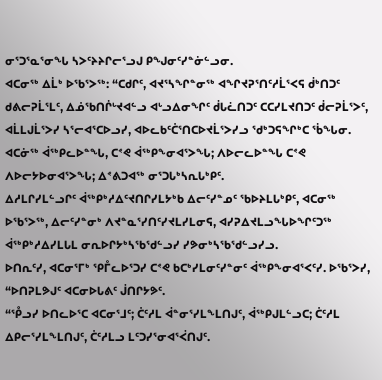ᓂᕐᑐᕐᓇᕐᓂᖓ ᓴᐳᑦᔨᔨᒋᓕᕐᓗᒍ ᑭᖑᓂᑦᓯᓐᓃᓪᓗᓂ.
ᐊᑕᓂᖅ ᐃᒫᒃ ᐅᖃᕐᐳᖅ: “ᑕᑯᒋᑦ, ᐊᔪᕐᓴᖏᓐᓂᖅ ᐊᖏᔪᕈᕐᑎᑦᓱᒫᕐᐸᕋ ᑰᒃᑎᑐᑦ ᑯᕕᓕᕈᒫᕐᒪᑦ, ᐃᓅᖃᑎᒌᒡᔪᐊᓪᓗ ᐊᒡᓗᐃᓂᖏᑦ ᑰᒐᓛᑎᑐᑦ ᑕᑕᓯᒪᔪᑎᑐᑦ ᑰᓕᕈᒫᕐᐳᑦ, ᐊᒫᒪᒍᒫᕐᐳᓯ ᓴᕐᓕᐊᕐᑕᐅᓗᓯ, ᐊᐅᓚᑲᑦᑖᕐᑎᑕᐅᔪᒫᕐᐳᓯᓗ ᖁᒃᑐᕋᖏᒃᑕ ᖄᖓᓂ.
ᐊᑕᓃᖅ ᐋᖅᑭᓚᐅᓐᖓ, ᑕᕝᕙ ᐋᖅᑭᖕᓂᐊᕐᐳᖓ; ᐱᐅᓕᓚᐅᓐᖓ ᑕᕝᕙ ᐱᐅᓕᔭᐅᓂᐊᕐᐳᖓ; ᐃᕝᕕᑐᐊᖅ ᓂᕐᑐᒐᒃᓴᕆᒐᒃᑭᑦ.
ᐃᓱᒪᒋᓯᒪᓪᓗᒋᑦ ᐋᖅᑭᒃᓱᐃᑦᔪᑎᒋᓯᒪᔭᒃᑲ ᐃᓕᑦᓯᓐᓄᑦ ᖃᐅᔨᒪᒐᒃᑭᑦ, ᐊᑕᓂᖅ ᐅᖃᕐᐳᖅ, ᐃᓕᑦᓯᓐᓂᒃ ᐱᔪᓐᓇᕐᓯᑎᑦᓯᔪᒪᓯᒪᓂᕋ, ᐊᓯᕈᐃᔪᒪᓗᖓᐅᖏᑦᑐᖅ ᐋᖅᑭᒃᓱᐃᓯᒪᒐᒪ ᓂᕆᐅᒋᔭᒃᓴᖃᖁᓪᓗᓯ ᓯᕗᓂᒃᓴᖃᖁᓪᓗᓯᓗ.
ᐅᑎᕆᑦᓯ, ᐊᑕᓂᕐᒥᒃ ᕿᒤᓚᐅᕐᑐᓯ ᑕᕝᕙ ᑲᑕᒃᓯᒪᓂᑦᓯᓐᓂᑦ ᐋᖅᑭᖕᓂᐊᕐᐸᑦᓯ. ᐅᖃᕐᐳᓯ, “ᐅᑎᕈᒪᕗᒍᑦ ᐊᑕᓂᐅᒐᕕᑦ ᒎᑎᒋᔭᕗᑦ.
“ᕾᓗᓯ ᐅᑎᓚᐅᕐᑕ ᐊᑕᓂᕐᒧᑦ; ᑖᑦᓱᒪ ᐋᓐᓂᕐᓯᒪᖕᒪᑎᒍᑦ, ᐋᖅᑭᒍᒪᓪᓗᑕ; ᑖᑦᓱᒪ ᐃᑭᓕᕐᓯᒪᖕᒪᑎᒍᑦ, ᑖᑦᓱᒪᓗ ᒪᑦᑐᓯᕐᓂᐊᕐᐹᑎᒍᑦ.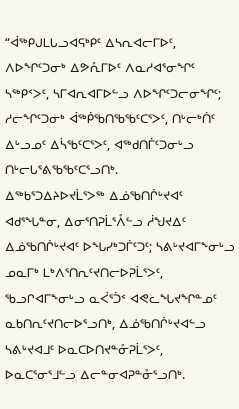“ᐋᖅᑭᒍᒪᒐᓗᐊᕋᒃᑭᑦ ᐃᓴᕆᐊᓕᒥᐅᑦ, ᐱᐅᖏᑦᑐᓂᒃ ᐃᕗᕅᒥᐅᑦ ᐱᓇᓱᐊᕐᓂᖏᑦ ᓴᖅᑭᑉᐳᑦ, ᓴᒥᐊᕆᐊᒥᐅᓪᓗ ᐱᐅᖏᑦᑐᓕᓂᖏᑦ; ᓱᓕᖏᑦᑐᓂᒃ ᐋᖅᑮᖃᑎᖃᖃᑦᑕᕐᐳᑦ, ᑎᒡᓕᒃᑏᑦ ᐃᒡᓗᓄᑦ ᐃᓵᖃᑦᑕᕐᐳᑦ, ᐊᖅᑯᑎᒦᑦᑐᓂᒡᓗ ᑎᒡᓕᒐᕐᕕᖃᖃᑦᑕᕐᓗᑎᒃ.
ᐃᖅᑲᕐᑐᐃᔨᐅᔪᒫᕐᐳᖅ ᐃᓅᖃᑎᒌᒡᔪᐊᑦ ᐊᑯᕐᖓᓐᓂ, ᐃᓂᕐᑎᕈᒫᕐᐰᓪᓗ ᓲᖑᔪᐃᑦ ᐃᓅᖃᑎᒌᒡᔪᐊᑦ ᐅᖓᓯᒃᑐᒦᑦᑐᑦ; ᓴᕕᒡᔪᐊᒥᖕᓂᒡᓗ ᓄᓇᒥᒃ ᒪᒃᐱᕐᑎᕆᑦᔪᑎᓕᐅᕈᒫᕐᐳᑦ, ᖃᓗᒋᐊᒥᖕᓂᒡᓗ ᓇᐹᕐᑑᑉ ᐊᕙᓚᖓᔪᖏᓐᓄᑦ ᓇᑲᑎᕆᑦᔪᑎᓕᐅᕐᓗᑎᒃ, ᐃᓅᖃᑎᒌᒡᔪᐊᓪᓗ ᓴᕕᒡᔪᐊᒧᑦ ᐅᓇᑕᐅᑎᔪᓐᓁᕈᒫᕐᐳᑦ, ᐅᓇᑕᕐᓂᕐᒧᓪᓗ ᐃᓕᓐᓂᐊᕈᓐᓁᕐᓗᑎᒃ.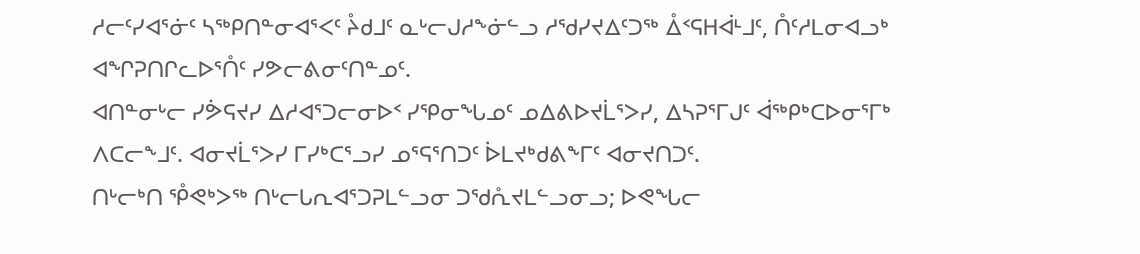ᓱᓕᑦᓯᐊᕐᓃᑦ ᓴᖅᑭᑎᓐᓂᐊᕐᐸᑦ ᔧᑯᒧᑦ ᓇᒡᓕᒍᓱᖕᓃᓪᓗ ᓱᖁᓯᔪᐃᑦᑐᖅ ᐂᑉᕋᕼᐋᒻᒧᑦ, ᑍᑦᓱᒪᓂᐊᓗᒃ ᐊᖏᕈᑎᒋᓚᐅᕐᑍᑦ ᓯᕗᓕᕕᓂᑦᑎᓐᓄᑦ.
ᐊᑎᓐᓂᒡᓕ ᓯᕘᕋᔪᓯ ᐃᓱᐊᕐᑐᓕᓂᐅᑉ ᓯᕿᓂᖓᓄᑦ ᓄᐃᕕᐅᔪᒫᕐᐳᓯ, ᐃᓴᕈᕐᒥᒍᑦ ᐋᖅᑭᒃᑕᐅᓂᕐᒥᒃ ᐱᑕᓕᖕᒧᑦ. ᐊᓂᔪᒫᕐᐳᓯ ᒥᓯᒃᑕᕐᓗᓯ ᓄᕐᕋᕐᑎᑐᑦ ᐆᒪᔪᒃᑯᕕᖕᒥᑦ ᐊᓂᔪᑎᑐᑦ.
ᑎᒡᓕᒃᑎ ᕾᕙᒃᐳᖅ ᑎᒡᓕᒐᕆᐊᕐᑐᕈᒪᓪᓗᓂ ᑐᖁᕅᔪᒪᓪᓗᓂᓗ; ᐅᕙᖓᓕ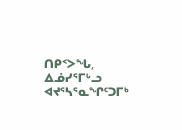ᑎᑭᑉᐳᖓ, ᐃᓅᓯᕐᒥᒡᓗ ᐊᔪᕐᓴᕐᓇᖏᑦᑐᒥᒃ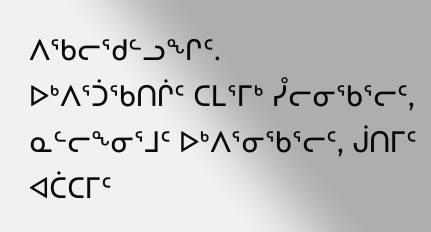ᐱᖃᓕᖁᓪᓗᖏᑦ.
ᐅᒃᐱᕐᑑᖃᑎᒌᑦ ᑕᒪᕐᒥᒃ ᓮᓕᓂᖃᕐᓕᑦ, ᓇᓪᓕᖕᓂᕐᒧᑦ ᐅᒃᐱᕐᓂᖃᕐᓕᑦ, ᒎᑎᒥᑦ ᐊᑖᑕᒥᑦ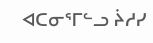ᐊᑕᓂᕐᒥᓪᓗ ᔩᓱᓯ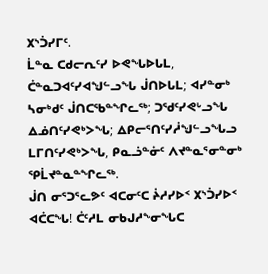᙭ᔅᑑᓯᒥᑦ.
ᒫᓐᓇ ᑕᑯᓕᕆᑦᓯ ᐅᕙᖓᐅᒐᒪ, ᑖᓐᓇᑐᐊᑦᓯᐊᖑᓪᓗᖓ ᒎᑎᐅᒐᒪ; ᐊᓯᓐᓂᒃ ᓴᓂᒃᑯᑦ ᒎᑎᑕᖃᓐᖏᓚᖅ; ᑐᖁᑦᓯᕙᒡᓗᖓ ᐃᓅᑎᑦᓯᕙᒃᐳᖓ; ᐃᑭᓕᕐᑎᑦᓯᓲᖑᓪᓗᖓᓗ ᒪᒥᑎᑦᓯᕙᒃᐳᖓ, ᑭᓇᓘᓐᓃᑦ ᐱᔪᓐᓇᕐᓂᓐᓂᒃ ᕿᒫᔪᓐᓇᓐᖏᓚᖅ.
ᒎᑎ ᓂᕐᑐᕐᓚᕗᑦ ᐊᑕᓂᑦᑕ ᔩᓱᓯᐅᑉ ᙭ᔅᑑᓯᐅᑉ ᐊᑖᑕᖓ! ᑖᑦᓱᒪ ᓂᑲᒍᓱᖕᓂᖓᑕ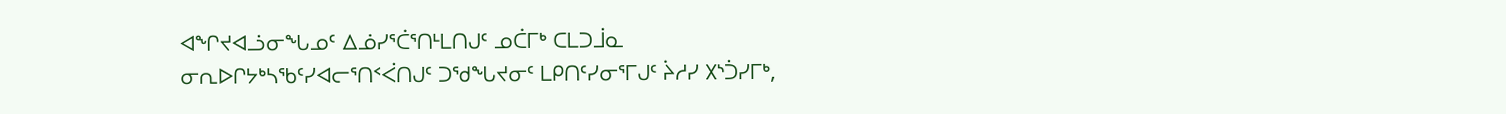ᐊᖏᔪᐊᓘᓂᖓᓄᑦ ᐃᓅᓯᕐᑖᕐᑎᒻᒪᑎᒍᑦ ᓄᑖᒥᒃ ᑕᒪᑐᒨᓇ ᓂᕆᐅᒋᔭᒃᓴᖃᑦᓯᐊᓕᕐᑎᑉᐹᑎᒍᑦ ᑐᖁᖓᔪᓂᑦ ᒪᑭᑎᑦᓯᓂᕐᒥᒍᑦ ᔩᓱᓯ ᙭ᔅᑑᓯᒥᒃ,